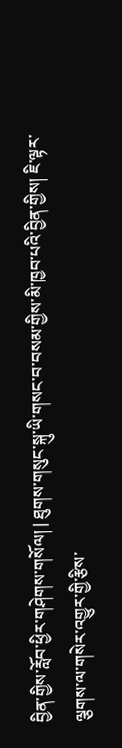བྱིན་གྱིས་རློབ་ཕྱིར་གཤེགས་གསོལ། | ཐུགས་གསུང་སྐུ་ཡི་གསང་བ་བསམ་གྱིས་མི་ཁྱབ་པའི་བྱིན་གྱིས། ཇི་ལྟར་ལྕགས་ལ་གསེར་འགྱུར་གྱི་རྩིས་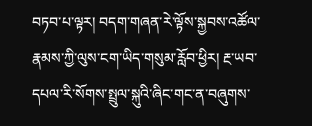བཏབ་པ་ལྟར། བདག་གཞན་རེ་ལྟོས་སྐྱབས་འཚོལ་རྣམས་ཀྱི་ལུས་ངག་ཡིད་གསུམ་རློབ་ཕྱིར། རྔ་ཡབ་དཔལ་རི་སོགས་སྤྲུལ་སྐུའི་ཞིང་གང་ན་བཞུགས་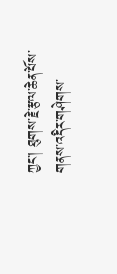ཀྱང་། ཐུགས་རྗེ་རྩལ་ཆེན་པོས་གནས་འདིར་གཤེགས་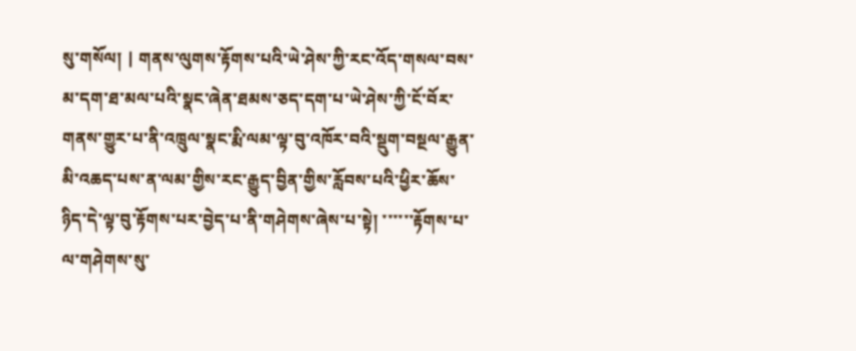སུ་གསོལ། | གནས་ལུགས་རྟོགས་པའི་ཡེ་ཤེས་ཀྱི་རང་འོད་གསལ་བས་མ་དག་ཐ་མལ་པའི་སྣང་ཞེན་ཐམས་ཅད་དག་པ་ཡེ་ཤེས་ཀྱི་ངོ་བོར་གནས་གྱུར་པ་ནི་འཁྲུལ་སྣང་རྨི་ལམ་ལྟ་བུ་འཁོར་བའི་སྡུག་བསྔལ་རྒྱུན་མི་འཆད་པས་ན་ལམ་གྱིས་རང་རྒྱུད་བྱིན་གྱིས་རློབས་པའི་ཕྱིར་ཆོས་ཉིད་དེ་ལྟ་བུ་རྟོགས་པར་བྱེད་པ་ནི་གཤེགས་ཞེས་པ་སྟེ། ་་་་་་རྟོགས་པ་ལ་གཤེགས་སུ་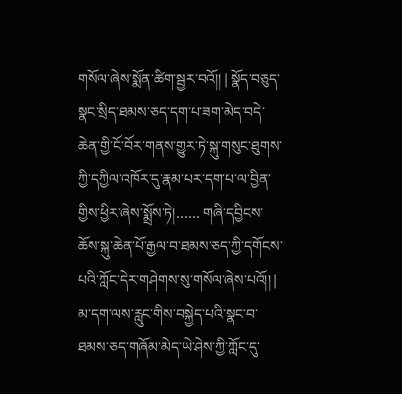གསོལ་ཞེས་སྨོན་ཚིག་སྦྱར་བའོ།། | སྣོད་བཅུད་སྣང་སྲིད་ཐམས་ཅད་དག་པ་ཟག་མེད་བདེ་ཆེན་གྱི་ངོ་བོར་གནས་གྱུར་ཏེ་སྐུ་གསུང་ཐུགས་ཀྱི་དཀྱིལ་འཁོར་དུ་རྣམ་པར་དག་པ་ལ་བྱིན་གྱིས་ཕྱིར་ཞེས་སྨྲོས་ཏེ།…… གཞི་དབྱིངས་ཆོས་སྐུ་ཆེན་པོ་རྒྱལ་བ་ཐམས་ཅད་ཀྱི་དགོངས་པའི་ཀློང་དེར་གཤེགས་སུ་གསོལ་ཞེས་པའོ།། | མ་དག་ལས་རླུང་གིས་བསྐྱེད་པའི་སྣང་བ་ཐམས་ཅད་གཞོམ་མེད་ཡེ་ཤེས་ཀྱི་ཀློང་དུ་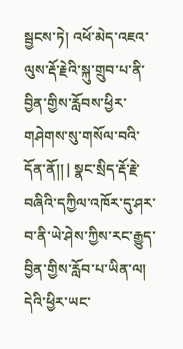སྦྱངས་ཏེ། འཕོ་མེད་འཇའ་ལུས་རྡོ་རྗེའི་སྐུ་གྲུབ་པ་ནི་བྱིན་གྱིས་རློབས་ཕྱིར་གཤེགས་སུ་གསོལ་བའི་དོན་ནོ།། | སྣང་སྲིད་རྡོ་རྗེ་བཞིའི་དཀྱིལ་འཁོར་དུ་ཤར་བ་ནི་ཡེ་ཤེས་ཀྱིས་རང་རྒྱུད་བྱིན་གྱིས་རློབ་པ་ཡིན་ལ། དེའི་ཕྱིར་ཡང་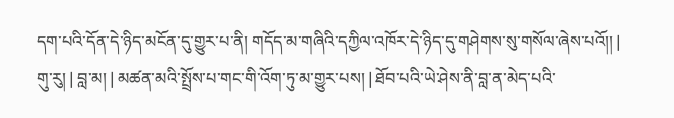དག་པའི་དོན་དེ་ཉིད་མངོན་དུ་གྱུར་པ་ནི། གདོད་མ་གཞིའི་དཀྱིལ་འཁོར་དེ་ཉིད་དུ་གཤེགས་སུ་གསོལ་ཞེས་པའོ།། |
གུ་རུ། | བླ་མ། | མཚན་མའི་སྤྲོས་པ་གང་གི་འོག་ཏུ་མ་གྱུར་པས། | ཐོབ་པའི་ཡེ་ཤེས་ནི་བླ་ན་མེད་པའི་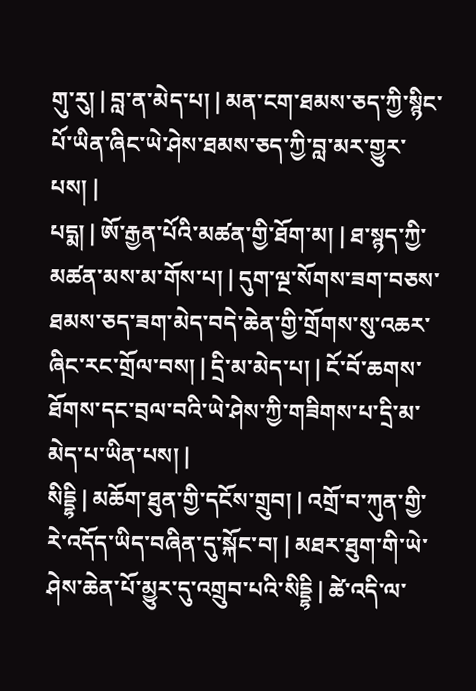གུ་རུ། | བླ་ན་མེད་པ། | མན་ངག་ཐམས་ཅད་ཀྱི་སྙིང་པོ་ཡིན་ཞིང་ཡེ་ཤེས་ཐམས་ཅད་ཀྱི་བླ་མར་གྱུར་པས། |
པདྨ། | ཨོ་རྒྱན་པོའི་མཚན་གྱི་ཐོག་མ། | ཐ་སྙད་ཀྱི་མཚན་མས་མ་གོས་པ། | དུག་ལྔ་སོགས་ཟག་བཅས་ཐམས་ཅད་ཟག་མེད་བདེ་ཆེན་གྱི་གྲོགས་སུ་འཆར་ཞིང་རང་གྲོལ་བས། | དྲི་མ་མེད་པ། | ངོ་བོ་ཆགས་ཐོགས་དང་བྲལ་བའི་ཡེ་ཤེས་ཀྱི་གཟིགས་པ་དྲི་མ་མེད་པ་ཡིན་པས། |
སིདྡྷི | མཆོག་ཐུན་གྱི་དངོས་གྲུབ། | འགྲོ་བ་ཀུན་གྱི་རེ་འདོད་ཡིད་བཞིན་དུ་སྐོང་བ། | མཐར་ཐུག་གི་ཡེ་ཤེས་ཆེན་པོ་མྱུར་དུ་འགྲུབ་པའི་སིདྡྷི | ཚེ་འདི་ལ་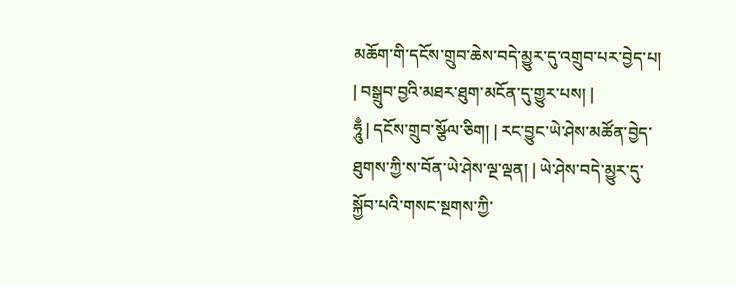མཆོག་གི་དངོས་གྲུབ་ཆེས་བདེ་མྱུར་དུ་འགྲུབ་པར་བྱེད་པ། | བསྒྲུབ་བྱའི་མཐར་ཐུག་མངོན་དུ་གྱུར་པས། |
ཧཱུྃ | དངོས་གྲུབ་སྩོལ་ཅིག། | རང་བྱུང་ཡེ་ཤེས་མཚོན་བྱེད་ཐུགས་ཀྱི་ས་བོན་ཡེ་ཤེས་ལྔ་ལྡན། | ཡེ་ཤེས་བདེ་མྱུར་དུ་སྐྱོབ་པའི་གསང་སྔགས་ཀྱི་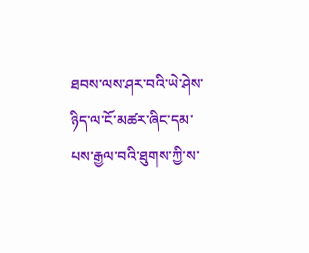ཐབས་ལས་ཤར་བའི་ཡེ་ཤེས་ཉིད་ལ་ངོ་མཚར་ཞིང་དམ་པས་རྒྱལ་བའི་ཐུགས་ཀྱི་ས་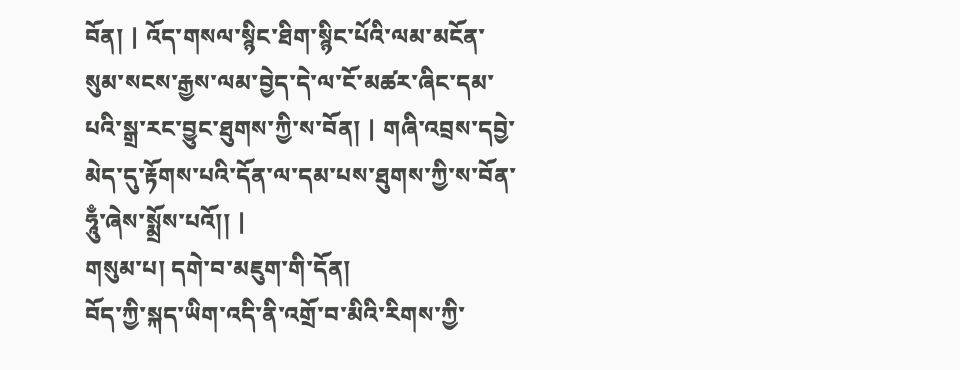བོན། | འོད་གསལ་སྙིང་ཐིག་སྙིང་པོའི་ལམ་མངོན་སུམ་སངས་རྒྱས་ལམ་བྱེད་དེ་ལ་ངོ་མཚར་ཞིང་དམ་པའི་སྒྲ་རང་བྱུང་ཐུགས་ཀྱི་ས་བོན། | གཞི་འབྲས་དབྱེ་མེད་དུ་རྟོགས་པའི་དོན་ལ་དམ་པས་ཐུགས་ཀྱི་ས་བོན་ཧཱུྃ་ཞེས་སྨྲོས་པའོ།། |
གསུམ་པ། དགེ་བ་མཇུག་གི་དོན།
བོད་ཀྱི་སྐད་ཡིག་འདི་ནི་འགྲོ་བ་མིའི་རིགས་ཀྱི་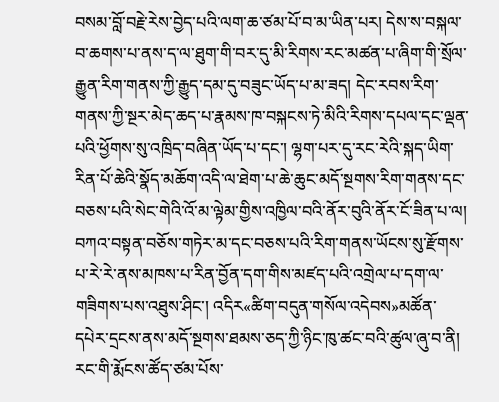བསམ་བློ་བརྗེ་རེས་བྱེད་པའི་ལག་ཆ་ཙམ་པོ་བ་མ་ཡིན་པར། དེས་ས་བསྐལ་བ་ཆགས་པ་ནས་ད་ལ་ཐུག་གི་བར་དུ་མི་རིགས་རང་མཚན་པ་ཞིག་གི་སྲོལ་རྒྱུན་རིག་གནས་ཀྱི་རྒྱུད་དམ་དུ་བཟུང་ཡོད་པ་མ་ཟད། དེང་རབས་རིག་གནས་ཀྱི་སྔར་མེད་ཆད་པ་རྣམས་ཁ་བསྐངས་ཏེ་མིའི་རིགས་དཔལ་དང་ལྡན་པའི་ཕྱོགས་སུ་འཁྲིད་བཞིན་ཡོད་པ་དང་། ལྷག་པར་དུ་རང་རེའི་སྐད་ཡིག་རིན་པོ་ཆེའི་སྣོད་མཆོག་འདི་ལ་ཐེག་པ་ཆེ་ཆུང་མདོ་སྔགས་རིག་གནས་དང་བཅས་པའི་སེང་གེའི་འོ་མ་ལྟེམ་གྱིས་འཁྱིལ་བའི་ནོར་བུའི་ནོར་ངོ་ཟིན་པ་ལ། བཀའ་བསྟན་བཅོས་གཏེར་མ་དང་བཅས་པའི་རིག་གནས་ཡོངས་སུ་རྫོགས་པ་རེ་རེ་ནས་མཁས་པ་རིན་བྱོན་དག་གིས་མཛད་པའི་འགྲེལ་པ་དག་ལ་གཟིགས་པས་འཐུས་ཤིང་། འདིར«ཚིག་བདུན་གསོལ་འདེབས»མཚོན་དཔེར་དྲངས་ནས་མདོ་སྔགས་ཐམས་ཅད་ཀྱི་ཉིང་ཁུ་ཚང་བའི་ཚུལ་ཞུ་བ་ནི། རང་གི་རྨོངས་ཚོད་ཙམ་པོས་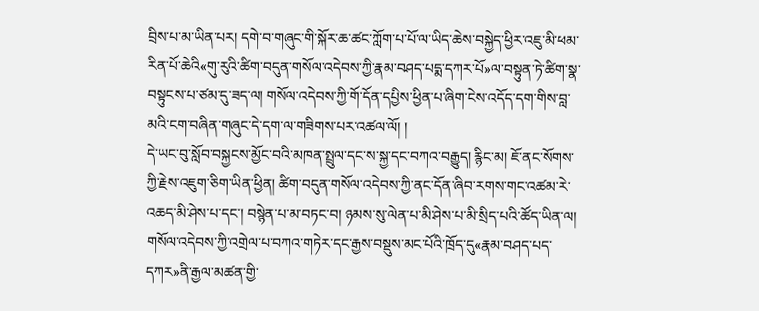བྲིས་པ་མ་ཡིན་པར། དགེ་བ་གཞུང་གི་སྐོར་ཆ་ཚང་ཀློག་པ་པོ་ལ་ཡིད་ཆེས་བསྐྱེད་ཕྱིར་འཇུ་མི་ཕམ་རིན་པོ་ཆེའི«གུ་རུའི་ཚིག་བདུན་གསོལ་འདེབས་ཀྱི་རྣམ་བཤད་པདྨ་དཀར་པོ»ལ་བསྟུན་ཏེ་ཚིག་སྣ་བསྟུངས་པ་ཙམ་དུ་ཟད་ལ། གསོལ་འདེབས་ཀྱི་གོ་དོན་དཔྱིས་ཕྱིན་པ་ཞིག་ངེས་འདོད་དག་གིས་བླ་མའི་ངག་བཞིན་གཞུང་དེ་དག་ལ་གཟིགས་པར་འཚལ་ལོ། །
དེ་ཡང་བུ་སློབ་བསྐྱངས་མྱོང་བའི་མཁན་སྤྲུལ་དང་ས་སྐྱ་དང་བཀའ་བརྒྱུད། རྙིང་མ། ཇོ་ནང་སོགས་ཀྱི་རྗེས་འཇུག་ཅིག་ཡིན་ཕྱིན། ཚིག་བདུན་གསོལ་འདེབས་ཀྱི་ནང་དོན་ཞིབ་རགས་གང་འཚམ་རེ་འཆད་མི་ཤེས་པ་དང་། བསྙེན་པ་མ་བཏང་བ། ཉམས་སུ་ལེན་པ་མི་ཤེས་པ་མི་སྲིད་པའི་ཚོད་ཡིན་ལ། གསོལ་འདེབས་ཀྱི་འགྲེལ་པ་བཀའ་གཏེར་དང་རྒྱས་བསྡུས་མང་པོའི་ཁྲོད་དུ«རྣམ་བཤད་པད་དཀར»ནི་རྒྱལ་མཚན་གྱི་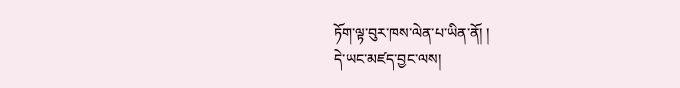ཏོག་ལྟ་བུར་ཁས་ལེན་པ་ཡིན་ནོ། །
དེ་ཡང་མཛད་བྱང་ལས།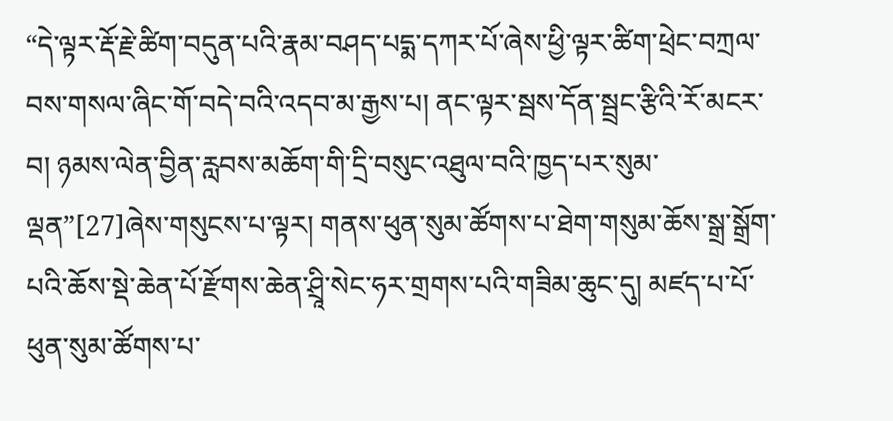“དེ་ལྟར་རྡོ་རྗེ་ཚིག་བདུན་པའི་རྣམ་བཤད་པདྨ་དཀར་པོ་ཞེས་ཕྱི་ལྟར་ཚིག་ཕྲེང་བཀྲལ་བས་གསལ་ཞིང་གོ་བདེ་བའི་འདབ་མ་རྒྱས་པ། ནང་ལྟར་སྦས་དོན་སྦྲང་རྩིའི་རོ་མངར་བ། ཉམས་ལེན་བྱིན་རླབས་མཆོག་གི་དྲི་བསུང་འཐུལ་བའི་ཁྱད་པར་སུམ་ལྡན”[27]ཞེས་གསུངས་པ་ལྟར། གནས་ཕུན་སུམ་ཚོགས་པ་ཐེག་གསུམ་ཆོས་སྒྲ་སྒྲོག་པའི་ཆོས་སྡེ་ཆེན་པོ་རྫོགས་ཆེན་ཤྲཱི་སེང་ཧར་གྲགས་པའི་གཟིམ་ཆུང་དུ། མཛད་པ་པོ་ཕུན་སུམ་ཚོགས་པ་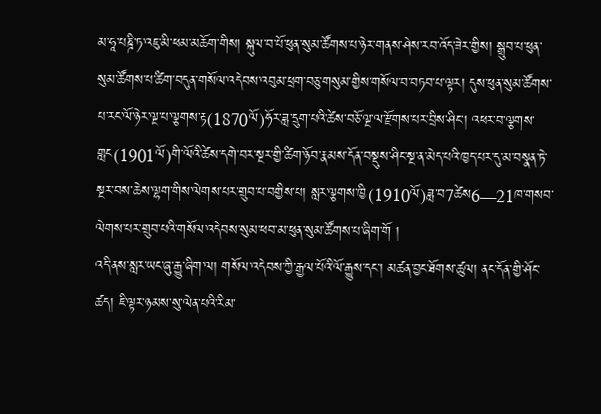མ་ཧཱ་པཎྜི་ཏ་འཇུ་མི་ཕམ་མཆོག་གིས། སྐུལ་བ་པོ་ཕུན་སུམ་ཚོགས་པ་ཉེར་གནས་ཤེས་རབ་འོད་ཟེར་གྱིས། སྒྲུབ་པ་ཕུན་སུམ་ཚོགས་པ་ཚིག་བདུན་གསོལ་འདེབས་འབུམ་ཕྲག་བཅུ་གསུམ་གྱིས་གསོལ་བ་བཏབ་པ་ལྟར། དུས་ཕུན་སུམ་ཚོགས་པ་རང་ལོ་ཉེར་ལྔ་པ་ལྕགས་རྟ(1870ལོ)ཧོར་ཟླ་དྲུག་པའི་ཚེས་བཅོ་ལྔ་ལ་རྫོགས་པར་བྲིས་ཤིང་། འཕར་བ་ལྕགས་གླང(1901ལོ)གི་ལོའི་ཚེས་དགེ་བར་སྔར་གྱི་ཚིག་ཉོབ་རྣམས་དོན་བསྡུས་ཤིང་སྔ་ན་མེད་པའི་ཁྱད་པར་དུ་མ་བསྣན་ཏེ་སྔར་བས་ཆེས་ལྷག་གིས་ལེགས་པར་གྲུབ་པ་བགྱིས་པ། སླར་ལྕགས་ཁྱི(1910ལོ)ཟླ་བ7ཚེས6—21ཁ་གསབ་ལེགས་པར་གྲུབ་པའི་གསོལ་འདེབས་སུམ་ཕབ་མ་ཕུན་སུམ་ཚོགས་པ་ཞིག་གོ །
འདི་ནས་སླར་ཡང་ཞུ་རྒྱུ་ཞིག་ལ། གསོལ་འདེབས་ཀྱི་རྒྱལ་པོའི་ལོ་རྒྱུས་དང་། མཚན་བྱང་ཐོགས་ཚུལ། ནང་དོན་གྱི་ཤོང་ཚད། ཇི་ལྟར་ཉམས་སུ་ལེན་པའི་རིམ་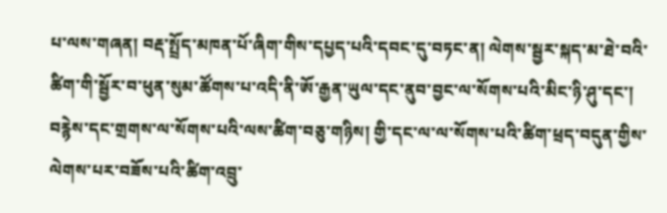པ་ལས་གཞན། བརྡ་སྤྲོད་མཁན་པོ་ཞིག་གིས་དཔྱད་པའི་དབང་དུ་བཏང་ན། ལེགས་སྦྱར་སྐད་མ་ཐེ་བའི་ཚིག་གི་སྦྱོར་བ་ཕུན་སུམ་ཚོགས་པ་འདི་ནི་ཨོ་རྒྱན་ཡུལ་དང་ནུབ་བྱང་ལ་སོགས་པའི་མིང་ཉི་ཤུ་དང་། བརྙེས་དང་གྲགས་ལ་སོགས་པའི་ལས་ཚིག་བཅུ་གཉིས། གྱི་དང་ལ་ལ་སོགས་པའི་ཚིག་ཕྲད་བདུན་གྱིས་ལེགས་པར་བཟོས་པའི་ཚིག་འབྲུ་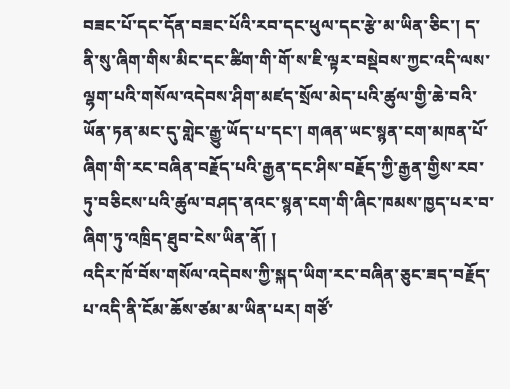བཟང་པོ་དང་དོན་བཟང་པོའི་རབ་དང་ཕུལ་དང་རྩེ་མ་ཡིན་ཅིང་། ད་ནི་སུ་ཞིག་གིས་མིང་དང་ཚིག་གི་གོ་ས་ཇི་ལྟར་བསྡེབས་ཀྱང་འདི་ལས་ལྷག་པའི་གསོལ་འདེབས་ཤིག་མཛད་སྲོལ་མེད་པའི་ཚུལ་གྱི་ཆེ་བའི་ཡོན་ཏན་མང་དུ་གླེང་རྒྱུ་ཡོད་པ་དང་། གཞན་ཡང་སྙན་ངག་མཁན་པོ་ཞིག་གི་རང་བཞིན་བརྗོད་པའི་རྒྱན་དང་ཤིས་བརྗོད་ཀྱི་རྒྱན་གྱིས་རབ་ཏུ་བཅིངས་པའི་ཚུལ་བཤད་ནའང་སྙན་ངག་གི་ཞིང་ཁམས་ཁྱད་པར་བ་ཞིག་ཏུ་འཁྲིད་ཐུབ་ངེས་ཡིན་ནོ། །
འདིར་ཁོ་བོས་གསོལ་འདེབས་ཀྱི་སྐད་ཡིག་རང་བཞིན་ཅུང་ཟད་བརྗོད་པ་འདི་ནི་ངོམ་ཆོས་ཙམ་མ་ཡིན་པར། གཙོ་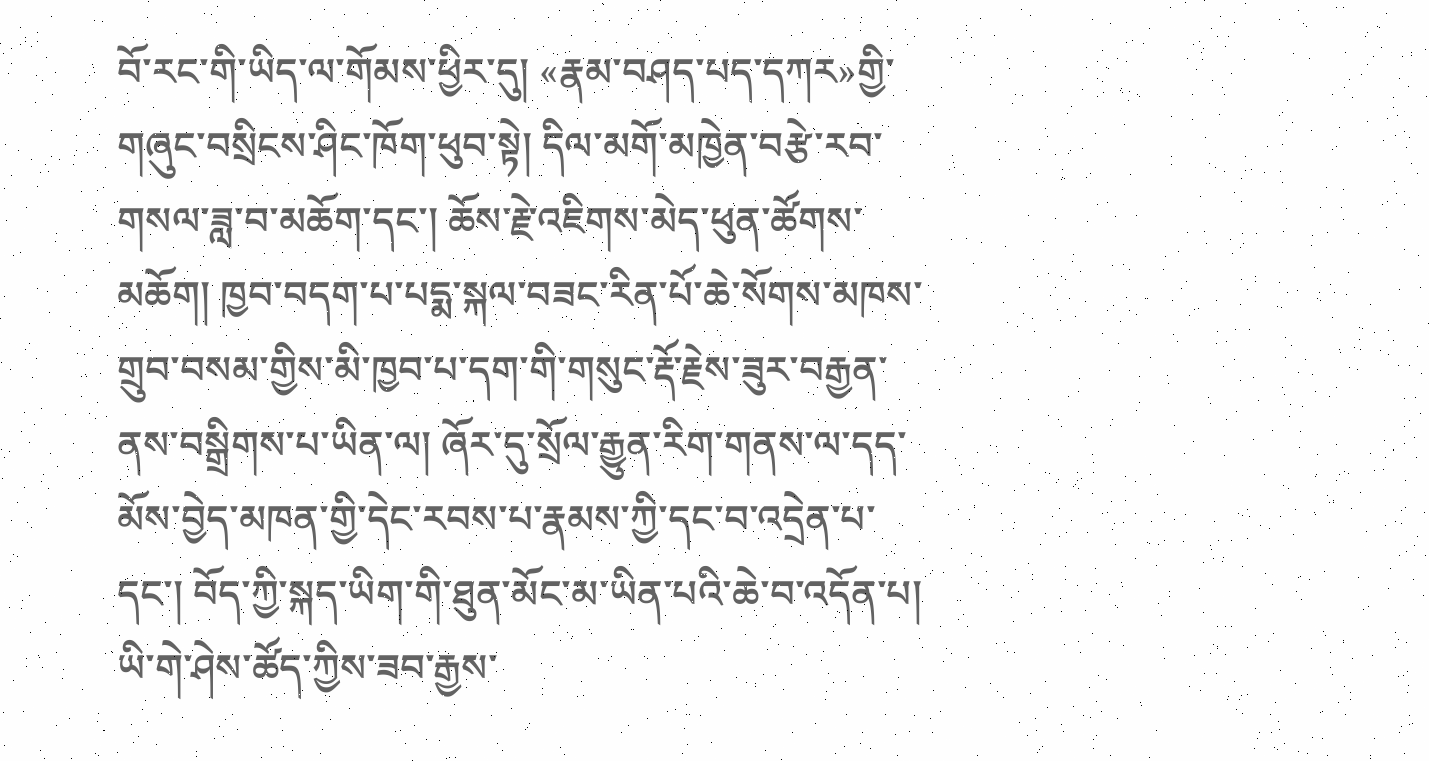བོ་རང་གི་ཡིད་ལ་གོམས་ཕྱིར་དུ། «རྣམ་བཤད་པད་དཀར»གྱི་གཞུང་བསྲིངས་ཤིང་ཁོག་ཕུབ་སྟེ། དིལ་མགོ་མཁྱེན་བརྩེ་རབ་གསལ་ཟླ་བ་མཆོག་དང་། ཆོས་རྗེ་འཇིགས་མེད་ཕུན་ཚོགས་མཆོག། ཁྱབ་བདག་པ་པདྨ་སྐལ་བཟང་རིན་པོ་ཆེ་སོགས་མཁས་གྲུབ་བསམ་གྱིས་མི་ཁྱབ་པ་དག་གི་གསུང་རྡོ་རྗེས་ཟུར་བརྒྱན་ནས་བསྒྲིགས་པ་ཡིན་ལ། ཞོར་དུ་སྲོལ་རྒྱུན་རིག་གནས་ལ་དད་མོས་བྱེད་མཁན་གྱི་དེང་རབས་པ་རྣམས་ཀྱི་དང་བ་འདྲེན་པ་དང་། བོད་ཀྱི་སྐད་ཡིག་གི་ཐུན་མོང་མ་ཡིན་པའི་ཆེ་བ་འདོན་པ། ཡི་གེ་ཤེས་ཚོད་ཀྱིས་ཟབ་རྒྱས་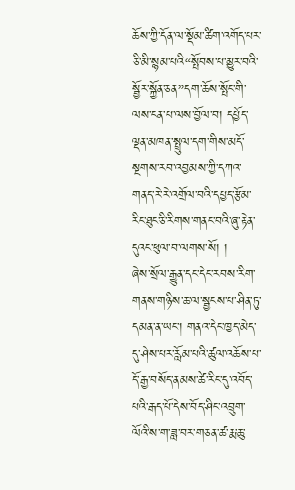ཆོས་ཀྱི་དོན་ལ་སྡོམ་ཚིག་འགོད་པར་ཅི་མི་སྙམ་པའི“སྤོབས་པ་མྱུར་བའི་སྦྱོར་སྐྱོན་ཅན”དག་ཆོས་སྤོང་གི་ལས་ངན་པ་ལས་བྱོལ་བ། དཔྱོད་ལྡན་མཁན་སྤྲུལ་དག་གིས་མདོ་སྔགས་རབ་འབྱམས་ཀྱི་དཀའ་གནད་རེ་རེ་འགྲོལ་བའི་དཔྱད་རྩོམ་རིང་ཐུང་ཅི་རིགས་གནང་བའི་ཞུ་རྟེན་དུའང་ཕུལ་བ་ལགས་སོ། །
ཞེས་སྲོལ་རྒྱུན་དང་དེང་རབས་རིག་གནས་གཉིས་ཆ་ལ་སྦྱངས་པ་ཤིན་ཏུ་དམན་ན་ཡང་། གནའ་དེང་ཁྱད་མེད་དུ་ཤེས་པར་རློམ་པའི་ཚུལ་འཆོས་པ་དོ་རྒྱ་བསོད་ནམས་ཚེ་རིང་དུ་འབོད་པའི་རྒད་པོ་དེས་བོད་ཤིང་འབྲུག་ལོའི་ས་ག་ཟླ་བར་གཅན་ཚ་རྨ་ཆུ་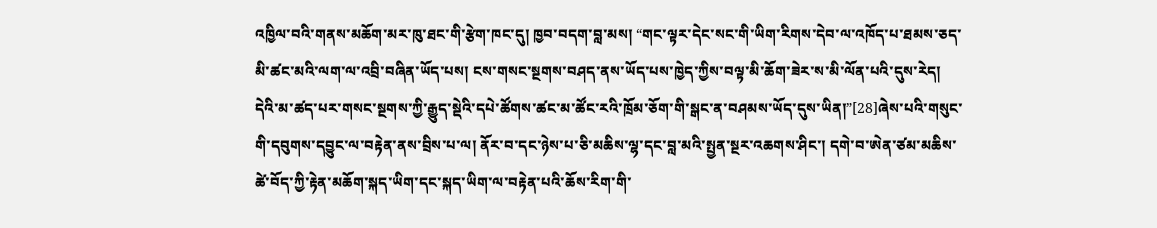འཁྱིལ་བའི་གནས་མཆོག་མར་ཁུ་ཐང་གི་རྩེག་ཁང་དུ། ཁྱབ་བདག་བླ་མས། “གང་ལྟར་དེང་སང་གི་ཡིག་རིགས་དེབ་ལ་འཁོད་པ་ཐམས་ཅད་མི་ཚང་མའི་ལག་ལ་འབྲི་བཞིན་ཡོད་པས། ངས་གསང་སྔགས་བཤད་ནས་ཡོད་པས་ཁྱེད་ཀྱིས་བལྟ་མི་ཆོག་ཟེར་ས་མི་ལོན་པའི་དུས་རེད། དེའི་མ་ཚད་པར་གསང་སྔགས་ཀྱི་རྒྱུད་སྡེའི་དཔེ་ཚོགས་ཚང་མ་ཚོང་རའི་ཁྲོམ་ཅོག་གི་སྒང་ན་བཤམས་ཡོད་དུས་ཡིན།”[28]ཞེས་པའི་གསུང་གི་དབུགས་དབྱུང་ལ་བརྟེན་ནས་བྲིས་པ་ལ། ནོར་བ་དང་ཉེས་པ་ཅི་མཆིས་ལྷ་དང་བླ་མའི་སྤྱན་སྔར་འཆགས་ཤིང་། དགེ་བ་ཨེན་ཙམ་མཆིས་ཚེ་བོད་ཀྱི་རྟེན་མཆོག་སྐད་ཡིག་དང་སྐད་ཡིག་ལ་བརྟེན་པའི་ཆོས་རིག་གི་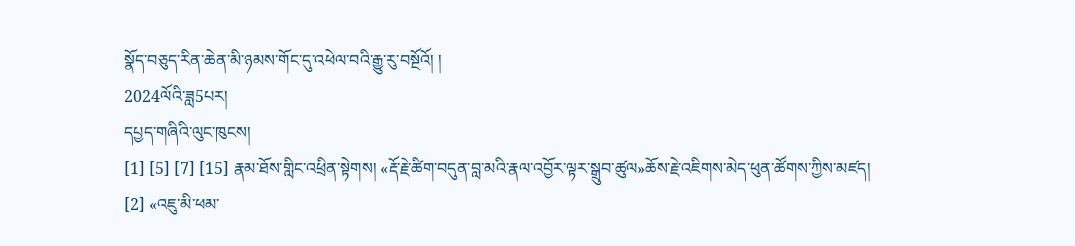སྣོད་བཅུད་རིན་ཆེན་མི་ཉམས་གོང་དུ་འཕེལ་བའི་རྒྱུ་རུ་བསྔོའོ། །
2024ལོའི་ཟླ5པར།
དཔྱད་གཞིའི་ལུང་ཁུངས།
[1] [5] [7] [15] རྣམ་ཐོས་གླིང་འཕྲིན་སྟེགས། «རྡོ་རྗེ་ཚིག་བདུན་བླ་མའི་རྣལ་འབྱོར་ལྟར་སྒྲུབ་ཚུལ»ཆོས་རྗེ་འཇིགས་མེད་ཕུན་ཚོགས་ཀྱིས་མཛད།
[2] «འཇུ་མི་ཕམ་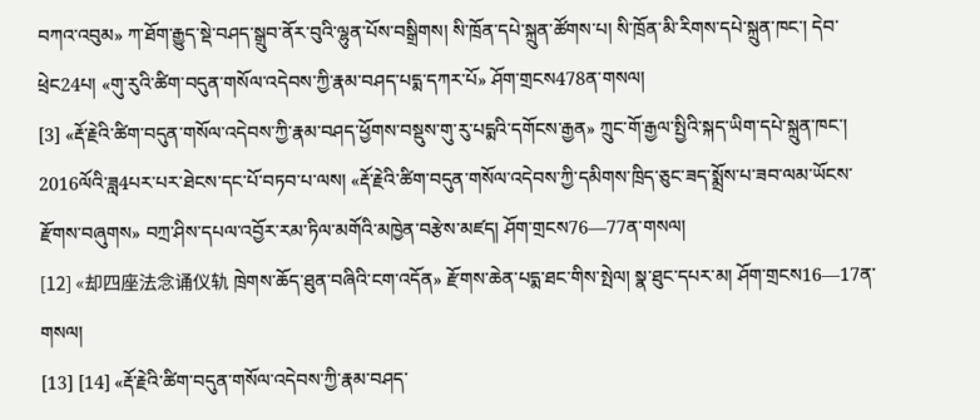བཀའ་འབུམ» ཀ་ཐོག་རྒྱུད་སྡེ་བཤད་སྒྲུབ་ནོར་བུའི་ལྷུན་པོས་བསྒྲིགས། སི་ཁྲོན་དཔེ་སྐྲུན་ཚོགས་པ། སི་ཁྲོན་མི་རིགས་དཔེ་སྐྲུན་ཁང་། དེབ་ཕྲེང24པ། «གུ་རུའི་ཚིག་བདུན་གསོལ་འདེབས་ཀྱི་རྣམ་བཤད་པདྨ་དཀར་པོ» ཤོག་གྲངས478ན་གསལ།
[3] «རྡོ་རྗེའི་ཚིག་བདུན་གསོལ་འདེབས་ཀྱི་རྣམ་བཤད་ཕྱོགས་བསྡུས་གུ་རུ་པདྨའི་དགོངས་རྒྱན» ཀྲུང་གོ་རྒྱལ་སྤྱིའི་སྐད་ཡིག་དཔེ་སྐྲུན་ཁང་། 2016ལོའི་ཟླ4པར་པར་ཐེངས་དང་པོ་བཏབ་པ་ལས། «རྡོ་རྗེའི་ཚིག་བདུན་གསོལ་འདེབས་ཀྱི་དམིགས་ཁྲིད་ཅུང་ཟད་སྨྲོས་པ་ཟབ་ལམ་ཡོངས་རྫོགས་བཞུགས» བཀྲ་ཤིས་དཔལ་འབྱོར་རམ་ཏིལ་མགོའི་མཁྱེན་བརྩེས་མཛད། ཤོག་གྲངས76—77ན་གསལ།
[12] «却四座法念诵仪轨 ཁྲེགས་ཆོད་ཐུན་བཞིའི་ངག་འདོན» རྫོགས་ཆེན་པདྨ་ཐང་གིས་སྤེལ། སྣ་ཐུང་དཔར་མ། ཤོག་གྲངས16—17ན་གསལ།
[13] [14] «རྡོ་རྗེའི་ཚིག་བདུན་གསོལ་འདེབས་ཀྱི་རྣམ་བཤད་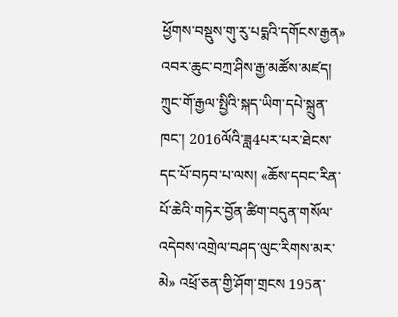ཕྱོགས་བསྡུས་གུ་རུ་པདྨའི་དགོངས་རྒྱན» འབར་ཆུང་བཀྲ་ཤིས་རྒྱ་མཚོས་མཛད། ཀྲུང་གོ་རྒྱལ་སྤྱིའི་སྐད་ཡིག་དཔེ་སྐྲུན་ཁང་། 2016ལོའི་ཟླ4པར་པར་ཐེངས་དང་པོ་བཏབ་པ་ལས། «ཆོས་དབང་རིན་པོ་ཆེའི་གཏེར་བྱོན་ཚིག་བདུན་གསོལ་འདེབས་འགྲེལ་བཤད་ལུང་རིགས་མར་མེ» འཕྲོ་ཅན་གྱི་ཤོག་གྲངས 195ན་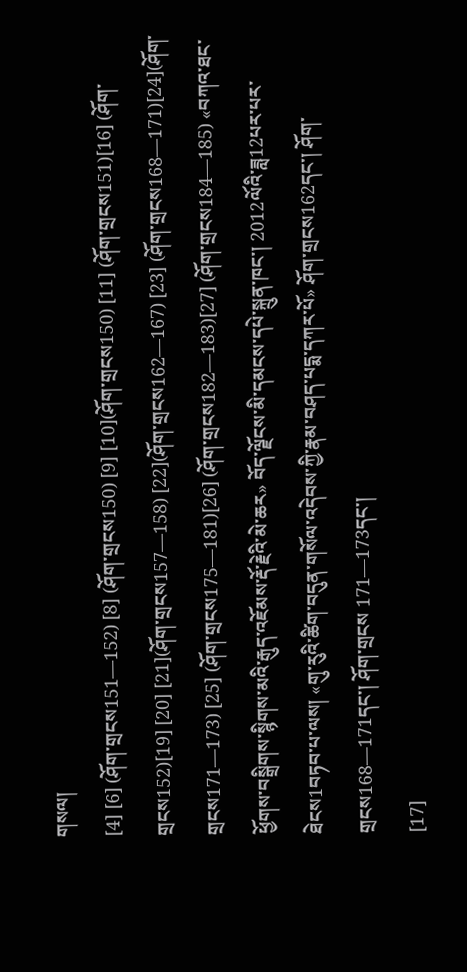གསལ།
[4] [6] (ཤོག་གྲངས151—152) [8] (ཤོག་གྲངས150) [9] [10](ཤོག་གྲངས150) [11] (ཤོག་གྲངས151)[16] (ཤོག་གྲངས152)[19] [20] [21](ཤོག་གྲངས157—158) [22](ཤོག་གྲངས162—167) [23] (ཤོག་གྲངས168—171)[24](ཤོག་གྲངས171—173) [25] (ཤོག་གྲངས175—181)[26] (ཤོག་གྲངས182—183)[27] (ཤོག་གྲངས184—185) «བཀའ་ཐང་ཕྱོགས་བསྒྲིགས་སྙིགས་མའི་རྒུད་འཇོམས་རྡོ་རྗེའི་མེ་ཆར» བོད་ལྗོངས་མི་དམངས་དཔེ་སྐྲུན་ཁང་། 2012ལོའི་ཟླ12པར་པར་ཐེངས1བཏབ་པ་ལས། «གུ་རུའི་ཚིག་བདུན་གསོལ་འདེབས་ཀྱི་རྣམ་བཤད་པདྨ་དཀར་པོ» ཤོག་གྲངས162དང་། ཤོག་གྲངས168—171དང་། ཤོག་གྲངས 171—173དང་།
[17]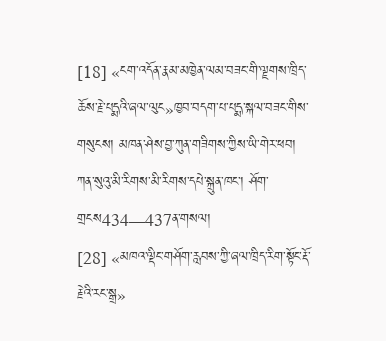[18] «ངག་འདོན་རྣམ་མཁྱེན་ལམ་བཟང་གི་ལྗགས་ཁྲིད་ཆོས་རྗེ་པདྨའི་ཞལ་ལུང»ཁྱབ་བདག་པ་པདྨ་སྐལ་བཟང་གིས་གསུངས། མཁན་ཤེས་བྱ་ཀུན་གཟིགས་ཀྱིས་ཡི་གེར་ཕབ། ཀན་སུའུ་མི་རིགས་མི་རིགས་དཔེ་སྐྲུན་ཁང་། ཤོག་གྲངས434—437ན་གསལ།
[28] «མཁའ་ལྡིང་གཤོག་རླབས་ཀྱི་ཞལ་ཁྲིད་རིག་སྟོང་རྡོ་རྗེའི་རང་སྒྲ»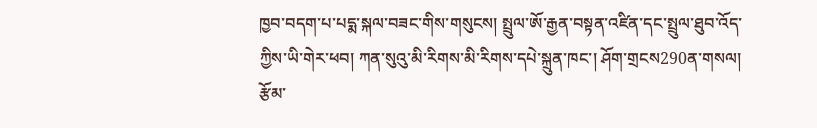ཁྱབ་བདག་པ་པདྨ་སྐལ་བཟང་གིས་གསུངས། སྤྲུལ་ཨོ་རྒྱན་བསྟན་འཛིན་དང་སྤྲུལ་ཐུབ་འོད་ཀྱིས་ཡི་གེར་ཕབ། ཀན་སུའུ་མི་རིགས་མི་རིགས་དཔེ་སྐྲུན་ཁང་། ཤོག་གྲངས290ན་གསལ།
རྩོམ་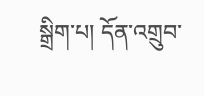སྒྲིག་པ། དོན་འགྲུབ་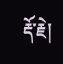རྡོ་རྗེ།